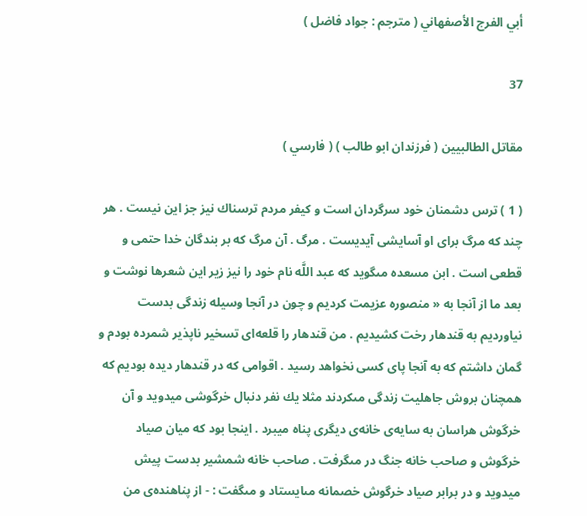أبي الفرج الأصفهاني ( مترجم : جواد فاضل )

37

مقاتل الطالبيين ( فرزندان ابو طالب ) ( فارسي )

( 1 ) ترس دشمنان خود سرگردان است و كيفر مردم ترسناك نيز جز اين نيست . هر چند كه مرگ براى او آسايشى آيديست . مرگ . آن مرگ كه بر بندگان خدا حتمى و قطعى است . ابن مسعده مىگويد كه عبد اللَّه نام خود را نيز زير اين شعرها نوشت و بعد ما از آنجا به « منصوره عزيمت كرديم و چون در آنجا وسيله زندگى بدست نياورديم به قندهار رخت كشيديم . من قندهار را قلعه‌اى تسخير ناپذير شمرده بودم و گمان داشتم كه به آنجا پاى كسى نخواهد رسيد . اقوامى كه در قندهار ديده بوديم كه همچنان بروش جاهليت زندگى مىكردند مثلا يك نفر دنبال خرگوشى ميدويد و آن خرگوش هراسان به سايه‌ى خانه‌ى ديگرى پناه ميبرد . اينجا بود كه ميان صياد خرگوش و صاحب خانه جنگ در مىگرفت . صاحب خانه شمشير بدست پيش ميدويد و در برابر صياد خرگوش خصمانه مىايستاد و مىگفت : - از پناهنده‌ى من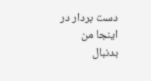دست بردار در اينجا من بدنبال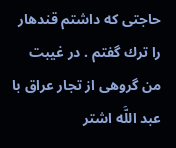حاجتى كه داشتم قندهار را ترك گفتم . در غيبت من گروهى از تجار عراق با عبد اللَّه اشتر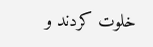خلوت كردند و